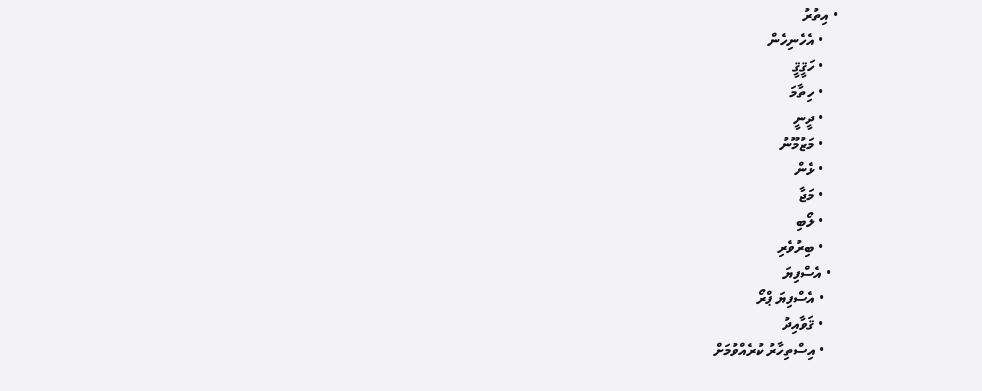• އިތުރު
    • އެހެނިހެން
    • ހަޤީޤީ
    • ހިތާމަ
    • ދީނީ
    • މަޒުމޫނު
    • ޅެން
    • މަޖާ
    • ލޯބި
    • ބިރުވެރި
  • އެސްފިޔަ
    • އެސްފިޔަ ޕްރޯ
    • ޤަވާއިދު
    • އިސްތިހާރު ކުރެއްވުމަށް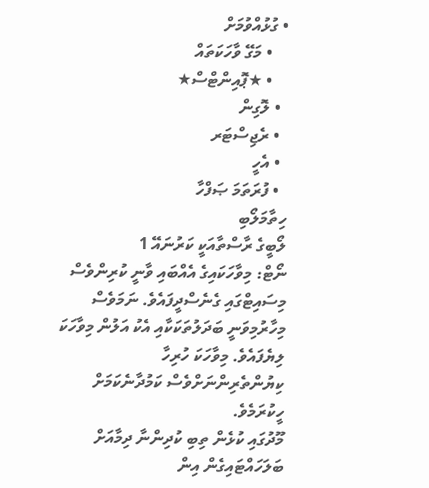• ގުޅުއްވުމަށް
    • މަގޭ ވާހަކަތައް
    • ★ޕޮއިންޓްސް★
  • ލޮގިން
  • ރެޖިސްޓަރ
  • އެހީ
  • ފުރަތަމަ ޞަފްހާ
ހިތާމަލޯބި
ލޯބީގެ ރާސްތާއަކީ ކަރުނައޭ 1
ނޯޓް: މިވާހަކައިގެ އެއްބައި ވާނީ ކުރިންވެސް މިސައިޓްގައި ގެނެސްދީފައެވެ. ނަމަވެސް މިހާރުމިވަނީ ބަދަލުތަކަކާއި އެކު އަލުން މިވާހަކަ ލިޔެފައެވެ. މިވާހަކަ ހުރިހާ ކިޔުންތެރިންނަށްވެސް ކަމުދާނެކަމަށް ހީކުރަމެވެ.
މޫދުގައި ކުޅެން ތިބި ކުދިންނާ ދިމާއަށް ބަލަހައްޓައިގެން އިން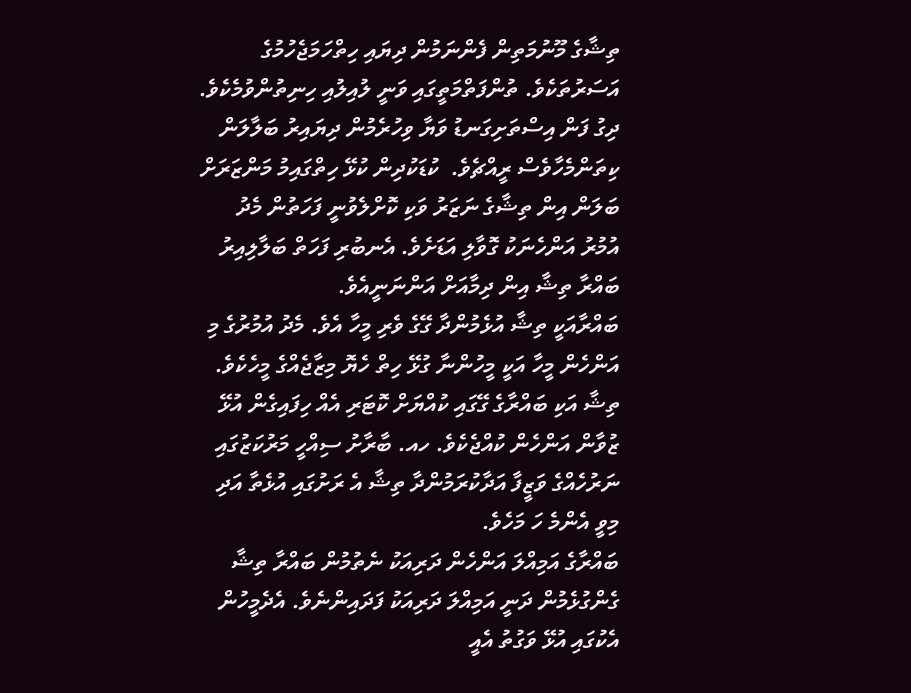ތިޝާގެ މޫނުމަތިން ފެންނަމުން ދިޔައި ހިތްހަމަޖެހުމުގެ އަސަރުތަކެވެ. ތުންފަތްމަތީގައި ވަނީ ލުއިލުއި ހިނިތުންވުމެކެވެ. ދިގު ފަން އިސްތަށިގަނޑު ވަޔާ ވިހުރެމުން ދިޔައިރު ބަލާލަން ކިތަންމެހާވެސް ރީއްޗެވެ.  ކުޑަކުދިން ކުޅޭ ހިތްގައިމު މަންޒަރަށް ބަލަން އިން ތިޝާގެ ނަޒަރު ވަކި ކޮށްލެވުނީ ފަހަތުން މެދު އުމުރު އަންހެނަކު ގޮވާލި އަޑަށެވެ. އެނބުރި ފަހަތް ބަލާލިއިރު ބައްރާ ތިޝާ އިން ދިމާއަށް އަންނަނީއެވެ.
ބައްރާއަކީ ތިޝާ އުޅެމުންދާ ގޭގެ ވެރި މީހާ އެވެ. މެދު އުމުރުގެ މި އަންހެން މީހާ އަކީ މީހުންނާ ގުޅޭ ހިތް ހެޔޮ މިޒާޖެއްގެ މީހެކެވެ. ތިޝާ އަކި ބައްރާގެ ގޭގައި ކުއްޔަށް ކޮޓަރި އެއް ހިފައިގެން އުޅޭ ޒުވާން އަންހެން ކުއްޖެކެވެ. ހއ. ބާރާށު ސިއްހީ މަރުކަޒުގައި ނަރުހެއްގެ ވަޒީފާ އަދާކުރަމުންދާ ތިޝާ އެ ރަށުގައި އުޅެތާ އަދި މިވީ އެންމެ ހަ މަހެވެ.
ބައްރާގެ އަމިއްލަ އަންހެން ދަރިއަކު ނެތުމުން ބައްރާ ތިޝާ ގެންގުޅެމުން ދަނީ އަމިއްލަ ދަރިއަކު ފަދައިންނެވެ. އެދެމީހުން އެކުގައި އުޅޭ ވަގުތު އެއީ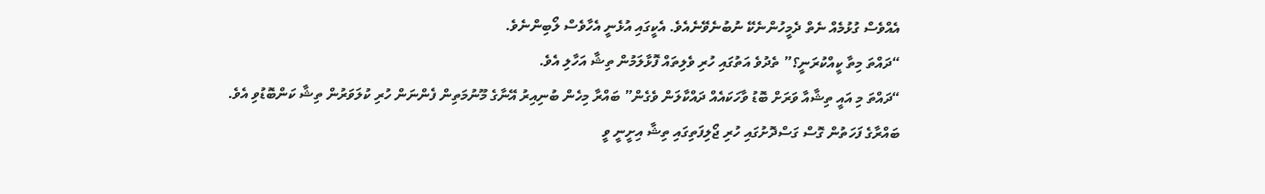އެއްވެސް ގުޅުމެއް ނެތް ދެމީހުންނެކޭ ނުބުނެވޭނެއެވެ. އެކީގައި އުޅެނީ އެހާވެސް ލޯބިންނެވެ.
“ދައްތަ މިތާ ކީއްކުރަނީ؟” ތެދުވެ އަތުގައި ހުރި ވެލިތައް ފޮޅާލަމުން ތިޝާ އަހާލި އެވެ.
“ދައްތަ މި އައީ ތިޝާއާ ވަރަށް ބޮޑު ވާހަކައެއް ދައްކާލަން ވެގެން” ބައްރާ މިހެން ބުނިއިރު އޭނާގެ މޫނުމަތިން ފެންނަން ހުރި ކުލަވަރުން ތިޝާ ކަންބޮޑުވި އެވެ.
ބައްރާގެ ފަހަތުން ގޮސް ގަސްދޮށުގައި ހުރި ޖޯލިފަތިގައި ތިޝާ އިށީނީ ވީ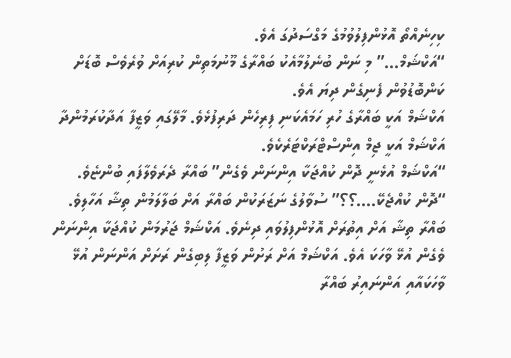ކިހިނެއްތޯ އޮޅުންފިލުވުމުގެ މަގްސަދުގަ އެވެ.
“އަކްޝަމް…” މި ނަން ބުނެލުމާއެކު ބައްރާގެ މޫނުމަތިން ކުރިއަށް ވުރެވެސް ބޮޑަށް ކަންބޮޑުވުން ފެނިގެން ދިޔަ އެވެ.
އަކްޝަމް އަކީ ބައްރާގެ ހުރި ހަމައެކަނި ފިރިހެން ދަރިފުޅެވެ. މާލޭގައި ވަޒީފާ އަދާކުރަމުންދާ އަކްޝަމް އަކީ ޖިމް އިންސްޓްރަކްޓަރެކެވެ.
“އަކްޝަމް އުޅެނީ ދޮން ކުއްޖަކާ އިންނަން ވެގެން” ބައްރާ ދެރަވެލާފައި ބުންޏެވެ.
“ދޮން ކުއްޖެކޭ….؟؟” ސުވާލުގެ ނަޒަރަކުން ބައްރާ އަށް ބަލާލަމުން ތިޝާ އަހާލިވެ.
ބައްރާ ތިޝާ އަށް އިތުރަށް އޮޅުންފިލުވައި ދިނެވެ. އަކްޝަމް ޖަރުމަން ކުއްޖަކާ އިންނަން ވެގެން އުޅޭ ވާހަކަ އެވެ. އަކްޝަމް އަށް ރަށުން ވަޒީފާ ލިބިގެން ރަށަށް އަންނަން އުޅޭ ވާހަކައާއި އަންނައިރު ބައްރާ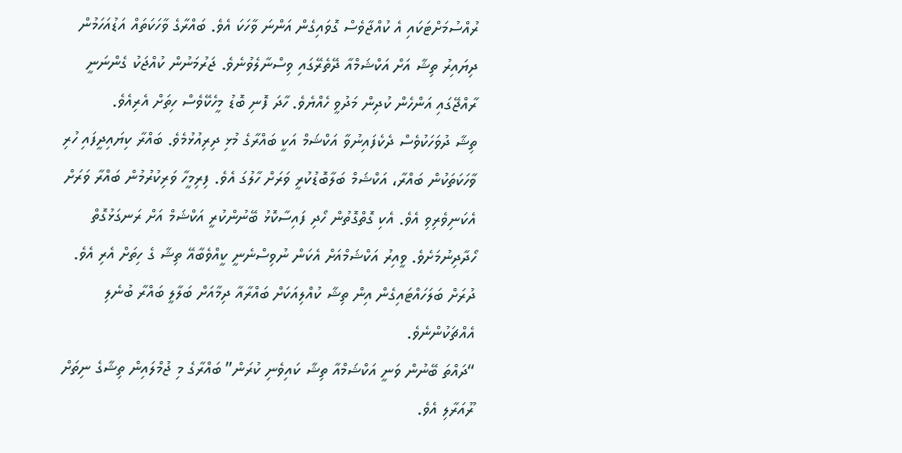ރުއްސުމަށްޓަކައި އެ ކުއްޖާވެސް ގޮވައިގެން އަންނަ ވާހަކަ އެވެ. ބައްރާގެ ވާހަކަތައް އަޑުއަހަމުން ދިޔައިރު ތިޝާ އަށް އަކްޝަމްއާ ދޭތެރޭގައި ވިސްނާލެވުނެވެ. ޖަރުމަނުން ކުއްޖަކު ގެންނަނީ ރާއްޖޭގައި އަންހެން ކުދިން މަދުވީ ހެއްޔެވެ. ހާދަ ފޮނި ބޮޑު މީހެކޭވެސް ހިތަށް އެރިއެވެ.
ތިޝާ ދުވަހަކުވެސް ދެކެފައިނުވާ އަކްޝަމް އަކީ ބައްރާގެ މުޅި ދިރިއުޅުމެވެ. ބައްރާ ކިޔައިދީފައި ހުރި ވާހަކަތަކުން ބައްރާ، އަކްޝަމް ބަލާބޮޑުކުރީ ވަރަށް ހާލުގަ އެވެ. ފިރިމީހާ ވަރިކުރުމުން ބައްރާ ވަރަށް އެކަނިވެރިވި އެވެ. އެކި ގޮތްގޮތުން ހޯދި ފައިސާކޮޅު ބޭނުންކުރީ އަކްޝަމް އަށް ރަނގަޅުގޮތް ހޯދާދިނުމަށެވެ. ވީއިރު އަކްޝަމްއަށް އެކަން ނުވިސްނެނީ ކީއްވެބާއޭ ތިޝާ ގެ ހިތަށް އެރި އެވެ. ދުރަށް ބަލަހައްޓައިގެން އިން ތިޝާ ކުއްލިއަކަށް ބައްރާއާ ދިމާއަށް ބަލާލީ ބައްރާ ބުނެލި އެއްޗަކުންނެވެ.
“ދައްތަ ބޭނުން ވަނީ އަކްޝަމްއާ ތިޝާ ކައިވެނި ކުރަން” ބައްރާގެ މި ޖުމްލައިން ތިޝާގެ ނިތަށް ރޫއަރާލި އެވެ.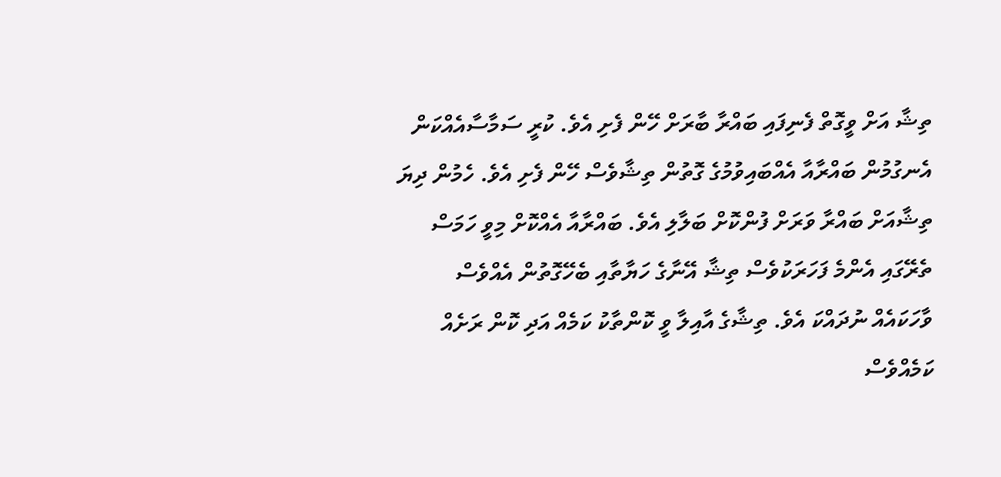ތިޝާ އަށް ވީގޮތް ފެނިފައި ބައްރާ ބާރަށް ހޭން ފެށި އެވެ. ކުރީ ސަމާސާއެއްކަން އެނގުމުން ބައްރާއާ އެއްބައިވުމުގެ ގޮތުން ތިޝާވެސް ހޭން ފެށި އެވެ. ހެމުން ދިޔަ ތިޝާއަށް ބައްރާ ވަރަށް ފުންކޮށް ބަލާލި އެވެ. ބައްރާއާ އެއްކޮށް މިވީ ހަމަސް ތެރޭގައި އެންމެ ފަހަރަކުވެސް ތިޝާ އޭނާގެ ހަޔާތާއި ބެހޭގޮތުން އެއްވެސް ވާހަކައެއް ނުދައްކަ އެވެ. ތިޝާގެ އާއިލާ ވީ ކޮންތާކު ކަމެއް އަދި ކޮން ރަށެއް ކަމެއްވެސް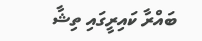ބައްރާ ކައިރީގައި ތިޝާ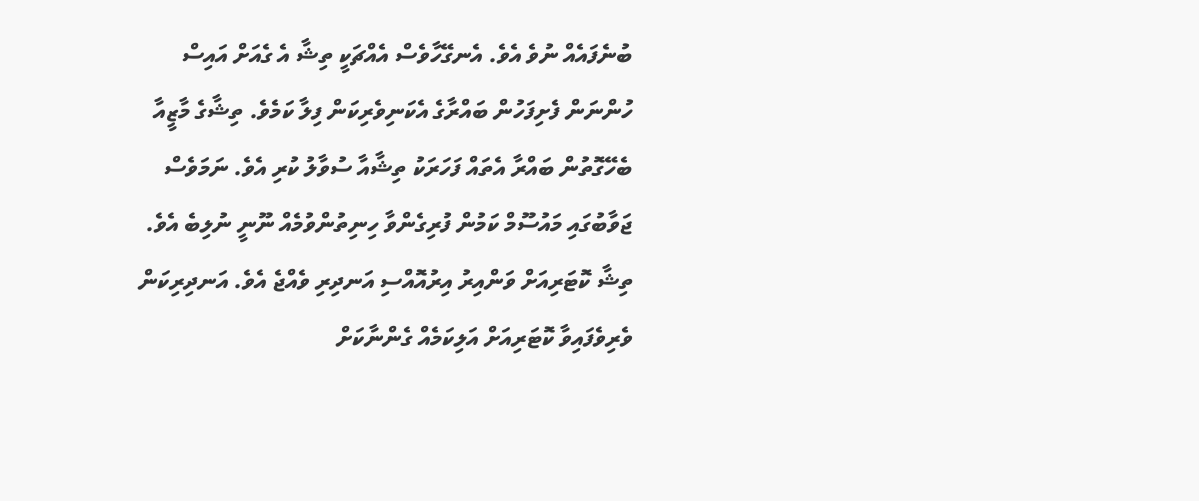ބުނެފައެއް ނުވެ އެވެ. އެނގޭހާވެސް އެއްޗަކީ ތިޝާ އެ ގެއަށް އައިސް ހުންނަން ފެށިފަހުން ބައްރާގެ އެކަނިވެރިކަން ފިލާ ކަމެވެ. ތިޝާގެ މާޒީއާ ބެހޭގޮތުން ބައްރާ އެތައް ފަހަރަކު ތިޝާއާ ސުވާލު ކުރި އެވެ. ނަމަވެސް ޖަވާބުގައި މައުސޫމް ކަމުން ފުރިގެންވާ ހިނިތުންވުމެއް ނޫނީ ނުލިބެ އެވެ.
ތިޝާ ކޮޓަރިއަށް ވަންއިރު އިރުއޮއްސި އަނދިރި ވެއްޖެ އެވެ. އަނދިރިކަން ވެރިވެފައިވާ ކޮޓަރިއަށް އަލިކަމެއް ގެންނާކަށް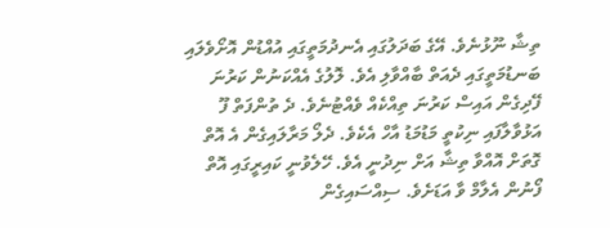ތިޝާ ނޫޅުނެވެ. އޭގެ ބަދަލުގައި އެނދުމަތީގައި އުއްޑުން އޮށޯވެލައި ބަނޑުމަތީގައި ދެއަތް ބާއްވާލި އެވެ. ލޮލުގެ އެއްކަނުން ކަރުނަ ފޭދިގެން އައިސް ކަރުނަ ތިއްކެއް ވެއްޓުނެވެ. ދެ ތުންފަތް ފޫ އަޅުވާލާފައި ނިކުތީ މަޑުމަޑު އާހް އެކެވެ. ދެލޯ މަރާލައިގެން އެ އޮތް ގޮތަށް އޮއްވާ ތިޝާ އަށް ނިދުނީ އެވެ. ހޭލެވުނީ ކައިރީގައި އޮތް ފޯނުން އެލާމް ވާ އަޑަށެވެ. ސިއްސައިގެން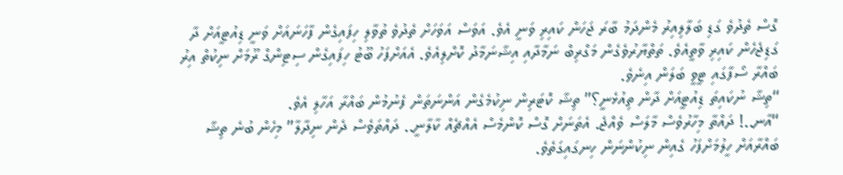ގޮސް ތެދުވެ ގަޑި ބަލާލިއިރު މެންދަމު ބާރަ ޖަހަން ކައިރި ވަނީ އެވެ. އަވަސް އަވަހަށް ތެދުވެ ތުވާލި ހިފައިގެން ފާހަނައަށް ވަނީ ޑިއުޓީއަށް ދާ ގަޑިޖެހެން ކައިރި ވާތީއެވެ. ތަތްޔާރުވެގެން މަގްރިބް ނަމާދާއި އިޝާނަމާދު ކޮށްލިއެވެ. އެއަށްފަހު ބޫޓު ހިފައިގެން ސިޓިންގް ރޫމަށް ނިކުތް އިރު ބައްރާ ސޯފާގައި ޓީވީ ބަލަން އިނެވެ.
“ތިޝާ ނުކައިތަ ޑިއުޓީއަށް ދާން ތިއުޅެނީ؟” ތިޝާ ކޮޓަރިން ނިކުމެގެން އަންނަތަން ފެނުމުން ބައްރާ އަހާލި އެވެ.
“އާނ..! ދައްތާ މިހާރުވެސް މާލަސް ވެއްޖެ. އެތަނަށް ގޮސް ކޮންމެސް އެއްޗެއް ކާލާނީ.. ދައްތަވެސް ދެން ނިދާލާ” މިހެން ބުނެ ތިޝާ ބައްރާއަށް ހީލުމަށްފަހު ގެއިން ނިކުންނަން ހިނގައިގަތެވެ.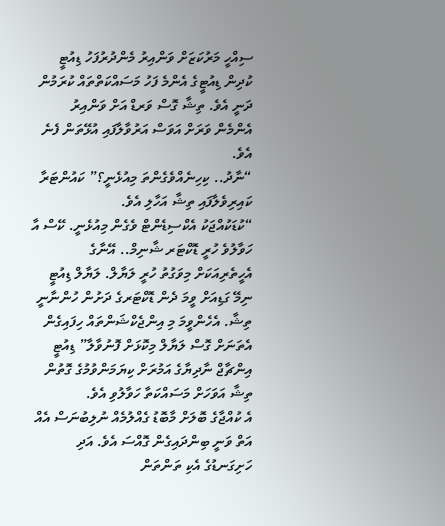ސިއްހީ މަރުކަޒަށް ވަންއިރު މެންދުރުފަހު ޑިއުޓީ ކުދިން ޑިއުޓީގެ އެންމެ ފަހު މަސައްކަތްތައް ކުރަމުން ދަނީ އެވެ. ތިޝާ ގޮސް ވަރޑް އަށް ވަންއިރު އެންމެން ވަރަށް އަވަސް އަރުވާލާފައި އުޅޭތަން ފެނެ އެވެ.
“ނާދު.. ކިހިނެއްވެގެންތަ މިއުޅެނީ؟” ކައުންޓަރާ ކައިރިވެލާފައި ތިޝާ އަހާލި އެވެ.
“ކުޑަކުއްޖަކު އެކްސިޑެންޓް ވެގެން މިއުޅެނީ. ކޭސް އާ ހަވާލުވެ ހުރީ ޑޮކްޓަރ ޝާނިމް.. އޭނާގެ އެހީތެރިއަކަށް މިވަގުތު ހުރީ ލަޔާލް. ލަޔާލް ޑިއުޓީ ނިމޭ ގަޑިއަށް ވީމަ ދެން ޑޮކްޓަރގެ ދަށުން ހުންނާނީ ތިޝާ. އެހެންވީމަ މި އިންޖެކްޝަންތައް ހިފައިގެން އެތަނަށް ގޮސް ލަޔާލް މިކޮޅަށް ފޮނުވާލާ” ޑިއުޓީ އިންޗާޖް ނާދިޔާގެ އަމުރަށް ކިޔަމަންވުމުގެ ގޮތުން ތިޝާ އަވަހަށް މަސައްކަތާ ހަވާލުވި އެވެ.
އެ ކުއްޖާގެ ބޮލަށް މާބޮޑު ގެއްލުމެއް ނުލިބުނަސް އެއް އަތް ވަނީ ބިންދައިގެން ގޮއްސަ އެވެ. އަދި ހަށިގަނޑުގެ އެކި ތަންތަން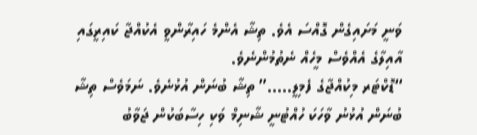ވަނީ މަށައިގެން ގޮއްސަ އެވެ. ތިޝާ އެންމެ ހައިރާންވީ އެކުއްޖާ ކައިރީގައި އާއިލާގެ އެއްވެސް މީހެއް ނެތުމުންނެވެ.
“ޑޮކްޓަރ މިކުއްޖާގެ ފެމިލީ…..” ތިޝާ ބުނަން އުޅުނެވެ. ނަމަވެސް ތިޝާ ބުނަން އުޅުނު ވާހަކަ ހުއްޓުނީ ޝާނިމް ވަކި ހިސާބަކުން ޖަވާބު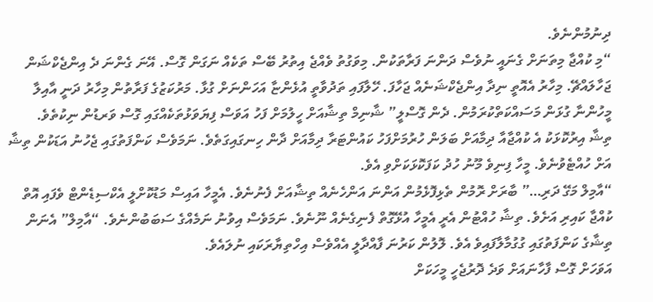ދިނުމުންނެވެ.
“މި ކުއްޖާ މިތަނަށް ގެނައީ ނުވެސް ދަންނަ ފަރާތަކުން. މިވަގުތު ވެއްޖެ އިތުރު ބޭސް ތަކެއް ނަގަން ގޮސް. އޭނަ ގެންނަ ދެ އިންޖެކްޝަން ޖަހާލައްޗޭ. މިހާރު އެއޮތީ ނިދާ އިންޖެކްޝަނެއް ޖަހާފަ. ހޭލާފައި ތަދުވާތީ އުޅެންޏާ އަހަންނަށް ގުޅާ. މަރުކަޒުގެ ފަރާތުން މިހާރު ދަނީ އާއިލާ މީހުންނާ ގުޅަން މަސައްކަތްކުރަމުން. ދެން ގޮސްލީ” ޝާނިމް ތިޝާއަށް ހީލުމަށް ފަހު އަވަސް ފިޔަވަޅުތަކެއްގައި ގޮސް ވަރޑުން ނިކުތެވެ.
ތިޝާ އިރުކޮޅަކު އެ ކުއްޖާއާ ދިމާއަށް ބަލަން ހުރުމަށްފަހު ކައުންޓަރާ ދިމާއަށް ދާން ހިނގައިގަތެވެ. ނަމަވެސް ކަންފަތުގައި ޖެހުނު އަޑަކުން ތިޝާ އަށް ހުއްޓެވުނެވެ. މީހާ ފިނިވެ މޫނު ހުދު ކަފަކޮޅަކަށްވި އެވެ.
“އާމިލް މަގޭ ދަރި…” ބާރަށް ރޮމުން ތެޅިފޮޅެމުން އަންނަ އަންހެނެއް ތިޝާއަށް ފެނުނެވެ. އެމީހާ އައިސް މަޑުކޮށްލީ އެކްސިޑެންޓް ވެފައި އޮތް ކުއްޖާ ކައިރި އަށެވެ. ތިޝާ ހުއްޓުން އެރީ އެމީހާ އުޅޭގޮތް ފެނިގެނެއް ނޫނެވެ. ނަމަވެސް އިވުނު ނަމެއްގެ ސަބަބުންނެވެ. “އާމިލް” އެނަން ތިޝާގެ ކަންފަތުގައި ގުގުމާލާފައިވެ އެވެ. ލޮލުން ކަރުނަ ފާއްދާލީ އެއްވެސް އިހްތިޔާރަކައި ނުލައެވެ.
އަވަހަށް ގޮސް ފާހާނައަށް ވަދެ ދޮރުޖެހީ މީހަކަށް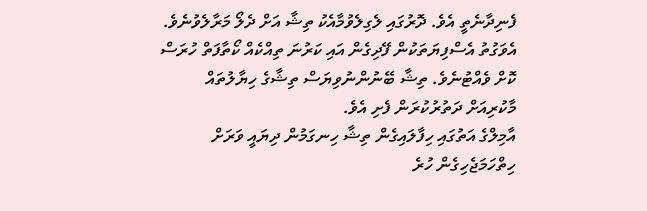ފެނިދާނެތީ އެވެ. ދޮރުގައި ލެގިލެވުމާއެކު ތިޝާ އަށް ދެލޯ މަރާލެވުނެވެ. އެވަގުތު އެސްފިޔަތަކުން ފޭދިގެން އައި ކަރުނަ ތިއްކެއް ކޯތާފަތް ހުރަސް ކޮށް ވެއްޓުނެވެ. ތިޝާ ބޭނުންނުވިޔަސް ތިޝާގެ ހިޔާލުތައް މާކުރިއަށް ދަތުރުކުރަން ފެށި އެވެ.
އާމިލްގެ އަތުގައި ހިފާލައިގެން ތިޝާ ހިނގަމުން ދިޔައީ ވަރަށް ހިތްހަމަޖެހިގެން ހުރެ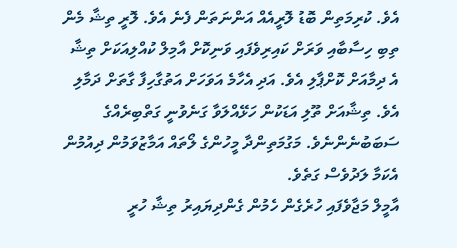އެވެ. ކުރިމަތިން ބޮޑު ލޮރީއެއް އަންނަތަން ފެނެ އެވެ. ލޮރީ ތިޝާ މެން ތިބި ހިސާބާއި ވަރަށް ކައިރިވެފައި ވަނިކޮށް އާމިލް ކުއްލިއަކަށް ތިޝާ އެ ދިމާއަށް ކޮށްޕާލި އެވެ. އަދި އެހާމެ އަވަހަށް އަތުގާހިފާ ގާތަށް ދަމާލި އެވެ. ތިޝާއަށް ތޫލި އަޑަކުން ހަޅޭއްލަވާ ގަނެވުނީ ގަތްބިރެއްގެ ސަބަބުނެންނެވެ. މަގުމަތިންދާ މީހުންގެ ލޯތައް އަމާޒުވަމުން ދިއުމުން އެކަމާ ލަދުވެސް ގަތެވެ.
އާމީލް މަޖާވެފައި ހުރެގެން ހެމުން ގެންދިޔައިރު ތިޝާ ހުރީ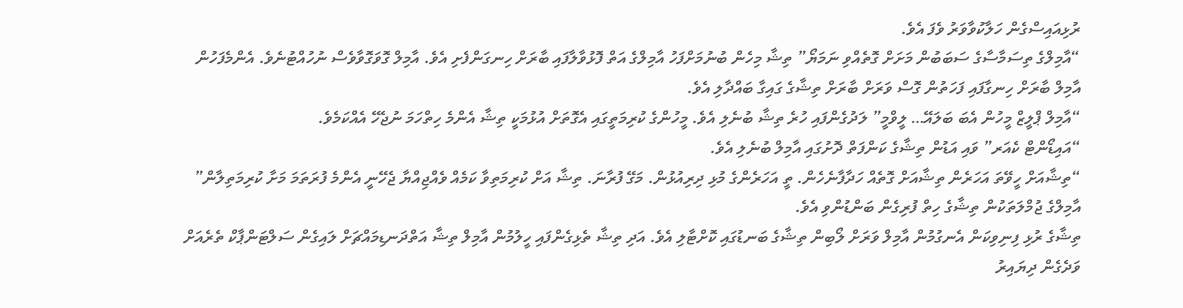ރުޅިއައިސްގެން ހަލާކުވާވަރު ވެފަ އެވެ.
“އާމިލްގެ ތިސަމާސާގެ ސަބަބުން މަށަށް ގޮތެއްވި ނަމަޔޯ” ތިޝާ މިހެން ބުނުމަށްފަހު އާމިލްގެ އަތް ފޮޅުވާލާފައި ބާރަށް ހިނގަންފެށި އެވެ. އާމިލް ގޮވަގޮވާވެސް ނުހުއްޓުނެވެ. އެންމެފަހުން އާމިލް ބާރަށް ހިނގާފައި ފަހަތުން ގޮސް ވަރަށް ބާރަށް ތިޝާގެ ގައިގާ ބައްދާލި އެވެ.
“އާމިލް ޕްލީޒް މީހުން އެބަ ބަލައޭ… ލީވްމީ” ލަދުގެންފައި ހުރެ ތިޝާ ބުނެލި އެވެ. މީހުންގެ ކުރިމަތީގައި އެގޮތަށް އުޅުމަކީ ތިޝާ އެންމެ ހިތްހަމަ ނުޖެހޭ އެއްކަމެވެ.
“އައިޑޯންޓް ކެއަރ” ވައި އަޑުން ތިޝާގެ ކަންފަތް ދޮށުގައި އާމިލް ބުނެލި އެވެ.
“ތިޝާއަށް ހީވޭތަ އަހަރެން ތިޝާއަށް ގޮތެއް ހަދާފާނެހެން. ތީ އަހަރެންގެ މުޅި ދިރިއުޅުން. މަގޭ ފުރާނަ. ތިޝާ އަށް ކުރިމަތިވާ ކަމެއް ވެއްޖިއްޔާ ޖެހޭނީ އެންމެ ފުރަތަމަ މަށާ ކުރިމަތިލާން” އާމިލްގެ ޖުމްލަތަކުން ތިޝާގެ ހިތް ފުރިގެން ބަންޑުންވި އެވެ.
ތިޝާގެ ރުޅި ފިނިވިކަން އެނގުމުން އާމިލް ވަރަށް ލޯބިން ތިޝާގެ ބަނޑުގައި ކޮށްޓާލި އެވެ. އަދި ތިޝާ ތެޅިގެންފައި ހީލުމުން އާމިލް ތިޝާ އަތްދަނޑިމައްޗަށް ލައިގެން ސަލްޓަންޕާކް ތެރެއަށް ވަދެގެން ދިޔައިރު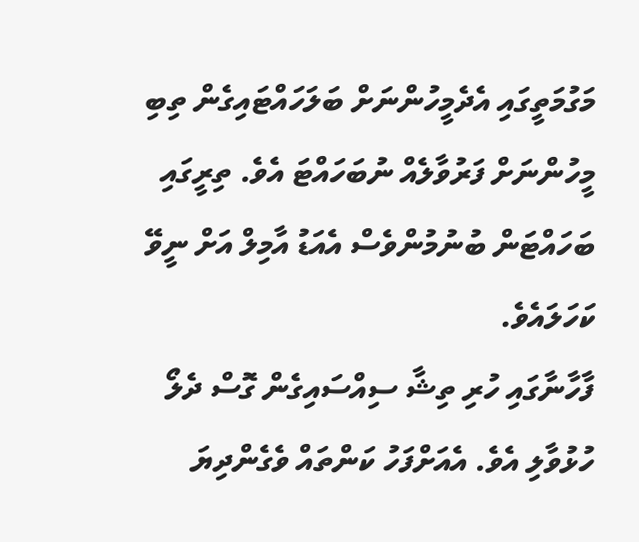މަގުމަތީގައި އެދެމީހުންނަށް ބަލަހައްޓައިގެން ތިބި މީހުންނަށް ފަރުވާލެއް ނުބަހައްޓަ އެވެ. ތިރީގައި ބަހައްޓަން ބުނުމުންވެސް އެއަޑު އާމިލް އަށް ނީވޭ ކަހަލައެވެ.
ފާހާނާގައި ހުރި ތިޝާ ސިއްސައިގެން ގޮސް ދެލޯ ހުޅުވާލި އެވެ. އެއަށްފަހު ކަންތައް ވެގެންދިޔަ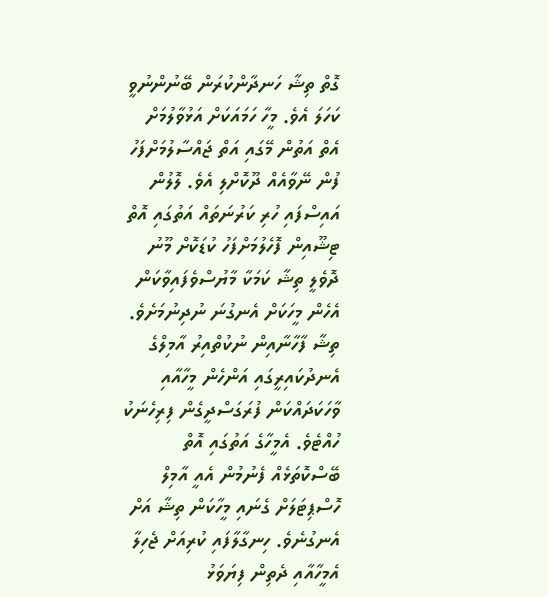ގޮތް ތިޝާ ހަނދާންކުރަން ބޭނުންނުވީ ކަހަލަ އެވެ. މީހާ ހަމައަކަށް އަޅުވާލުމަށް އެތް އަތުން މޭގައި އަތް ޖައްސާލުމަށްފަހު ފުން ނޭވާއެއް ދޫކޮށްލި އެވެ. ލޮލުން އައިސްފައި ހުރި ކަރުނަތައް އަތުގައި އޮތް ޓިޝޫއިން ފޮހެލުމަށްފަހު ކުޑަކޮށް މޫނު ދޮވެލީ ތިޝާ ކަމަކާ މާޔުސްވެފައިވާކަން އެހެން މީހަކަށް އެނގުނަ ނުދިނުމަށެވެ. ތިޝާ ފާހާނާއިން ނުކުތްއިރު އާމިލްގެ އެނދުކައިރީގައި އަންހެން މީހާއާއި ވާހަކަދައްކަން ފުރަގަސްދީގެން ފިރިހެނަކު ހުއްޓެވެ. އެމީހާގެ އަތުގައި އޮތް ބޭސްކޮތަޅެއް ފެނުމުން އެއީ އާމިލް ހޮސްޕިޓަލަށް ގެނައި މީހާކަން ތިޝާ އަށް އެނގުނެވެ. ހިނގާލާފައި ކުރިއަށް ޖެހިލާ އެމީހާއާއި ދެތިން ފިޔަވަޅު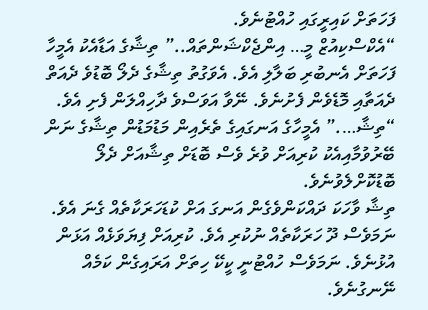ފަހަތަށް ކައިރީގައި ހުއްޓުނެވެ.
“އެކްސްކިއުޒް މީ… އިންޖެކްޝަންތައް..” ތިޝާގެ އަޑާއެކު އެމީހާ ފަހަތަށް އެނބުރި ބަލާލި އެވެ. އެވަގުތު ތިޝާގެ ދެލޯ ބޮޑުވެ ދެއަތް ދެއަތާއި މޮޑެވެން ފެށުނެވެ. ނޭވާ އަވަސްވެ ދާހިއްލަން ފެށި އެވެ.
“ތިޝާ….” އެމީހާގެ އަނގައިގެ ތެރެއިން މަޑުމަޑުން ތިޝާގެ ނަން ބޭރުވުމާއިއެކު ކުރިއަށް ވުރެ ވެސް ބޮޑަށް ތިޝާއަށް ދެލޯ ބޮޑުކޮށްލެވުނެވެ.
ތިޝާ ވާހަކަ ދައްކަންވެގެން އަނގަ އަށް ކުޑަހަރަކާތެއް ގެނަ އެވެ. ނަމަވެސް ދޫ ހަރަކާތެއް ނުކުރި އެވެ. ކުރިއަށް ފިޔަވަޅެއް އަޅަން އުޅުނެވެ. ނަމަވެސް ހުއްޓުނީ ކީކޭ ހިތަށް އަރައިގެން ކަމެއް ނޭނގުނެވެ.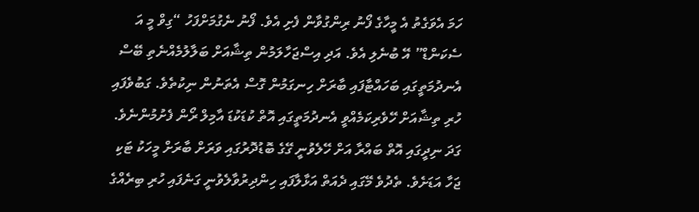ހަމަ އެވަގެތު އެ މީހާގެ ފޯނު ރިންގުވާން ފެށި އެވެ. ފޯނު ނެގުމަށްފަހު “ގިވް މީ އަ ސެކަންޑް” އޭ ބުނެލި އެވެ. އަދި އިސްޖަހާލަމުން ތިޝާއަށް ބަލާލުމެއްނެތި ބޭސް އެނދުމަތީގައި ބަހައްޓާފައި ބާރަށް ހިނގަމުން ގޮސް އެތަނުން ނިކުތެވެ. ގަބުވެފައި ހުރި ތިޝާއަށް ހޭވެރިކަމެއްވީ އެނދުމަތީގައި އޮތް ކުޑަކުޑަ އާމިލް ރޯން ފެށުމުންނެވެ.
ގަދަ ނިދީގައި އޮތް ބައްރާ އަށް ހޭލެވުނީ ގޭގެ ބޮޑުދޮރުގައި ވަރަށް ބާރަށް މީހަކު ޓަކި ޖަހާ އަޑަށެވެ. ތެދުވެ މޭގައި ދެއަތް އަޅާލާފައި ހިންދިރުވާލެވުނީ ގަނެފައި ހުރި ބިރެއްގެ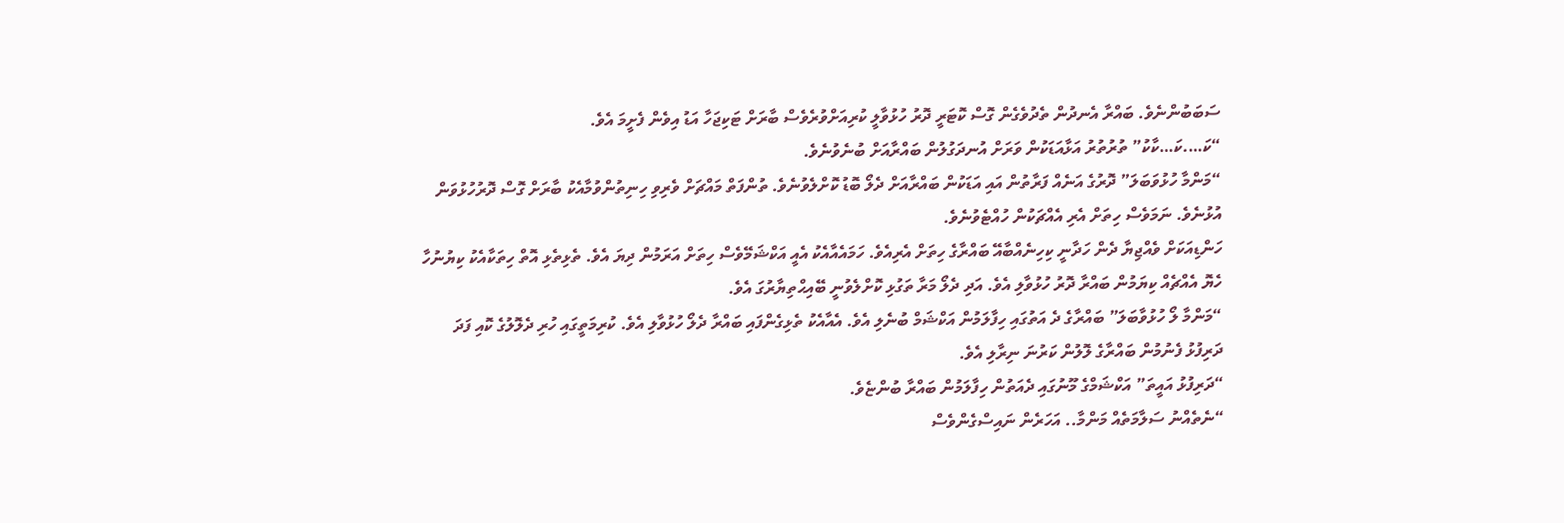ސަބަބުންނެވެ. ބައްރާ އެނދުން ތެދުވެގެން ގޮސް ކޮޓަރީ ދޮރު ހުޅުވާލީ ކުރިއަށްވުރެވެސް ބާރަށް ޓަކިޖަހާ އަޑު އިވެން ފެށީމަ އެވެ.
“ކަ….ކަ…ކާކު” ތުރުތުރު އަޅާއަޑަކުން ވަރަށް އުނދަގުލުން ބައްރާއަށް ބުނެވުނެވެ.
“މަންމާ ހުޅުވަބަލަ” ދޮރުގެ އަނެއް ފަރާތުން އައި އަޑަކުން ބައްރާއަށް ދެލޯ ބޮޑު ކޮށްލެވުނެވެ. ތުންފަތް މައްޗަށް ވެރިވި ހިނިތުންވުމާއެކު ބާރަށް ގޮސް ދޮރުހުޅުވަން އުޅުނެވެ. ނަމަވެސް ހިތަށް އެރި އެއްޗަކުން ހުއްޓެވުނެވެ.
ހަންޑިއަކަށް ވެއްޖިޔާ ދެން ހަދާނީ ކިހިނެއްބާއޭ ބައްރާގެ ހިތަށް އެރިއެވެ. ހަމައެއާއެކު އެއީ އަކްޝަމޭވެސް ހިތަށް އަރަމުން ދިޔަ އެވެ. ތެޅިތެޅި އޮތް ހިތަކާއެކު ކިޔުނުހާ ހެޔޮ އެއްޗެއް ކިޔަމުން ބައްރާ ދޮރު ހުޅުވާލި އެވެ. އަދި ދެލޯ މަރާ ތަގުޅި ކޮށްލެވުނީ ބޭއިޙްތިޔާރުގަ އެވެ.
“މަންމާ ލޯ ހުޅުވާބަލަ” ބައްރާގެ ދެ އަތުގައި ހިފާލަމުން އަކްޝަމް ބުނެލި އެވެ. އެއާއެކު ތެޅިގެންފައި ބައްރާ ދެލޯ ހުޅުވާލި އެވެ. ކުރިމަތީގައި ހުރި ދެލޮލުގެ ކޮއި ފަދަ ދަރިފުޅު ފެނުމުން ބައްރާގެ ލޮލުން ކަރުނަ ނިރާލި އެވެ.
“ދަރިފުޅު އައީތަ” އަކްޝަމްގެ މޫނުގައި ދެއަތުން ހިފާލަމުން ބައްރާ ބުންޏެވެ.
“ނެތެއްނު ސަލާމަތެއް މަންމާ.. އަހަރެން ނައިސްގެންވެސް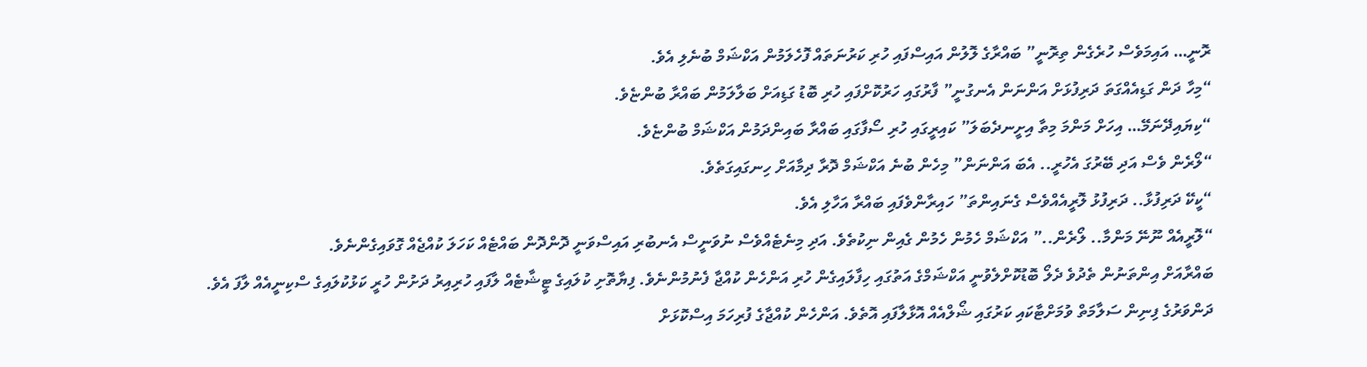ރޮނީ… އައިމަވެސް ހުރެގެން ތިރޮނީ” ބައްރާގެ ލޮލުން އައިސްފައި ހުރި ކަރުނަތައް ފޮހެލަމުން އަކްޝަމް ބުނެލި އެވެ.
“މިހާ ދަން ގަޑިއެއްގަތަ ދަރިފުޅަށް އަންނަން އެނގުނީ” ފާރުގައި ހަރުކޮށްފައި ހުރި ބޮޑު ގަޑިއަށް ބަލާލަމުން ބައްރާ ބުންޏެވެ.
“ކިޔައިދޭނަމޭ… އިހަށް މަންމަ މިތާ އިށީނދެބަލަ” ކައިރީގައި ހުރި ސޯފާގައި ބައްރާ ބައިންދަމުން އަކްޝަމް ބުންޏެވެ.
“ލޯރެން ވެސް އަދި ބޭރުގަ އެހުރީ.. އެބަ އަންނަން” މިހެން ބުނެ އަކްޝަމް ދޮރާ ދިމާއަށް ހިނގައިގަތެވެ.
“ކީކޭ ދަރިފުޅާ.. ދަރިފުޅު ލޮރީއެއްވެސް ގެނައިންތަ” ހައިރާންވެފައި ބައްރާ އަހާލި އެވެ.
“ލޮރީއެއް ނޫނޭ މަންމާ.. ލޯރެން..” އަކްޝަމް ހެމުން ހެމުން ގެއިން ނިކުތެވެ. އަދި މިނެޓެއްވެސް ނުވަނީސް އެނބުރި އައިސްވަނީ ދޮންދޮން ބައްޓެއް ކަހަލަ ކުއްޖެއް ގޮވައިގެންނެވެ.
ބައްރާއަށް އިންތަނުން ތެދުވެ ދެލޯ ބޮޑުކޮށްލެވުނީ އަކްޝަމްގެ އަތުގައި ހިފާލައިގެން ހުރި އަންހެން ކުއްޖާ ފެނުމުންނެވެ. ފިޔާތޮށި ކުލައިގެ ޓީޝާޓެއް ލާފައި ހުރިއިރު ދަށުން ހުރީ ކަޅުކުލައިގެ ސްކިނީއެއް ލާފަ އެވެ. ދަންވަރުގެ ފިނިން ސަލާމަތް ވުމަށްޓާކައި ކަރުގައި ޝޯލްއެއް އޮޅާލާފައި އޮތެވެ. އަންހެން ކުއްޖާގެ ފުރިހަމަ އިސްކޮޅަށް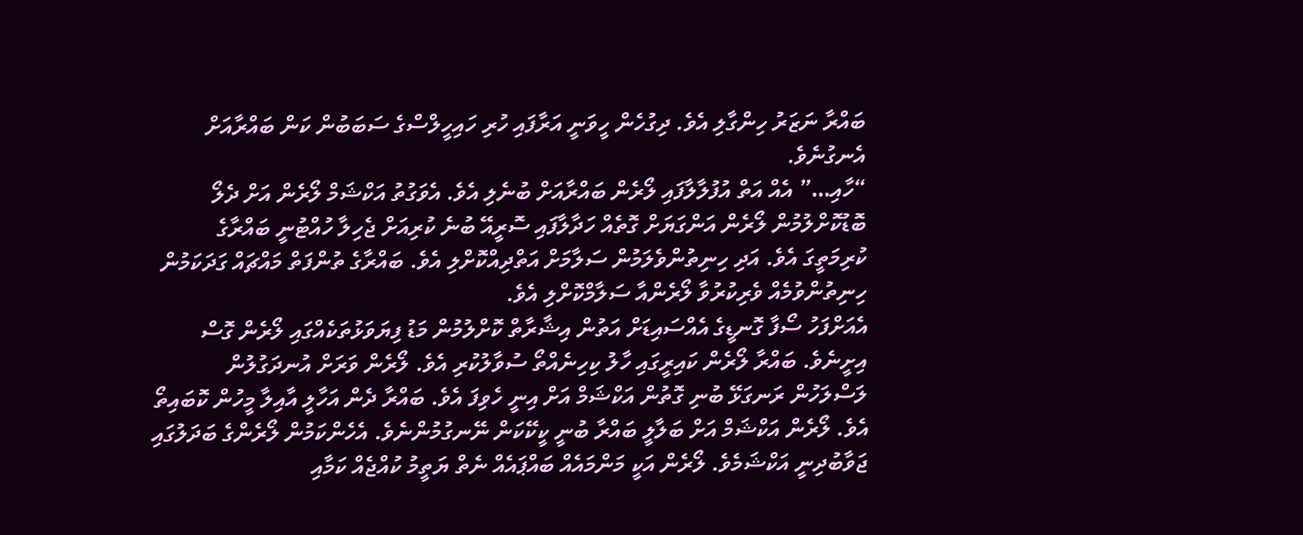ބައްރާ ނަޒަރު ހިންގާލި އެވެ. ދިގުހެން ހީވަނީ އަރާފައި ހުރި ހައިހީލްސްގެ ސަބަބުން ކަން ބައްރާއަށް އެނގުނެވެ.
“ހާއި…” އެއް އަތް އުފުލާލާފައި ލޯރެން ބައްރާއަށް ބުނެލި އެވެ. އެވަގުތު އަކްޝަމް ލޯރެން އަށް ދެލޯ ބޮޑުކޮށްލުމުން ލޯރެން އަންގަޔަށް ގޮތެއް ހަދާލާފައި ސޮރީއޭ ބުނެ ކުރިއަށް ޖެހިލާ ހުއްޓުނީ ބައްރާގެ ކުރިމަތީގަ އެވެ. އަދި ހިނިތުންވެލަމުން ސަލާމަށް އަތްދިއްކޮށްލި އެވެ. ބައްރާގެ ތުންފަތް މައްޗައް ގަދަކަމުން ހިނިތުންވުމެއް ވެރިކުރުވާ ލޯރެންއާ ސަލާމްކޮށްލި އެވެ.
އެއަށްފަހު ސޯފާ ގޮނޑީގެ އެއްސައިޑަށް އަތުން އިޝާރާތް ކޮށްލުމުން މަޑު ފިޔަވަޅުތަކެއްގައި ލޯރެން ގޮސް އިށީނެވެ. ބައްރާ ލޯރެން ކައިރީގައި ހާލު ކިހިނެއްތޯ ސުވާލުކުރި އެވެ. ލޯރެން ވަރަށް އުނދަގުލުން ލަސްލަހުން ރަނގަޅޭ ބުނި ގޮތުން އަކްޝަމް އަށް އިނީ ހެވިފަ އެވެ. ބައްރާ ދެން އަހާލީ އާއިލާ މީހުން ކޮބައިތޯ އެވެ. ލޯރެން އަކްޝަމް އަށް ބަލާލީ ބައްރާ ބުނީ ކީކޭކަން ނޭނގުމުންނެވެ. އެހެންކަމުން ލޯރެންގެ ބަދަލުގައި ޖަވާބުދިނީ އަކްޝަމެވެ. ލޯރެން އަކީ މަންމައެއް ބައްޕައެއް ނެތް ޔަތީމު ކުއްޖެއް ކަމާއި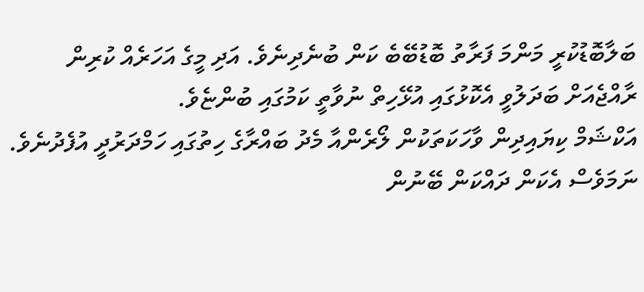ބަލާބޮޑުކުރީ މަންމަ ފަރާތު ބޮޑުބޭބެ ކަން ބުނެދިނެވެ. އަދި މީގެ އަހަރެއް ކުރިން ރާއްޖެއަށް ބަދަލުވީ އެކޮޅުގައި އުޅޭހިތް ނުވާތީ ކަމުގައި ބުންޏެވެ.
އަކްޝަމް ކިޔައިދިން ވާހަކަތަކުން ލޯރެންއާ މެދު ބައްރާގެ ހިތުގައި ހަމްދަރުދީ އުފެދުނެވެ. ނަމަވެސް އެކަން ދައްކަން ބޭނުން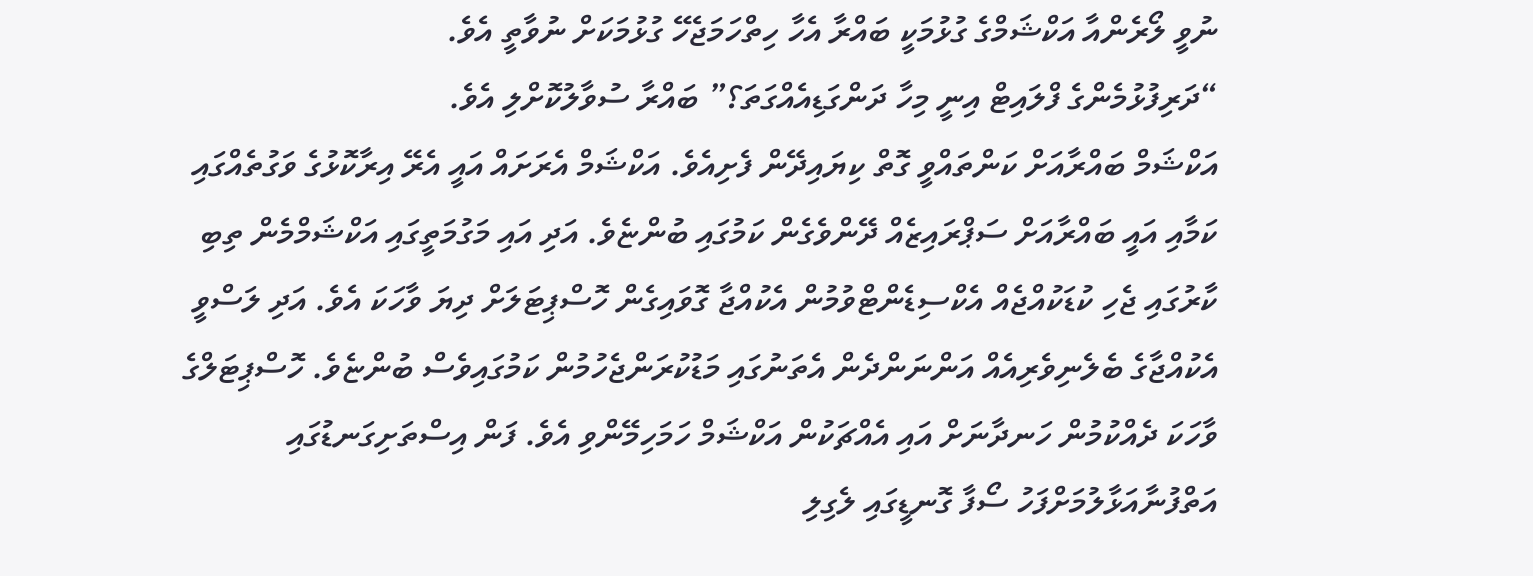ނުވީ ލޯރެންއާ އަކްޝަމްގެ ގުޅުމަކީ ބައްރާ އެހާ ހިތްހަމަޖެހޭ ގުޅުމަކަށް ނުވާތީ އެވެ.
“ދަރިފުޅުމެންގެ ފްލައިޓް އިނީ މިހާ ދަންގަޑިއެއްގަތަ؟” ބައްރާ ސުވާލުކޮށްލި އެވެ.
އަކްޝަމް ބައްރާއަށް ކަންތައްވީ ގޮތް ކިޔައިދޭން ފެށިއެވެ. އަކްޝަމް އެރަށައް އައީ އެރޭ އިރާކޮޅުގެ ވަގުތެއްގައި ކަމާއި އައީ ބައްރާއަށް ސަޕްރައިޒެއް ދޭންވެގެން ކަމުގައި ބުންޏެވެ. އަދި އައި މަގުމަތީގައި އަކްޝަމްމެން ތިބި ކާރުގައި ޖެހި ކުޑަކުއްޖެއް އެކްސިޑެންޓްވުމުން އެކުއްޖާ ގޮވައިގެން ހޮސްޕިޓަލަށް ދިޔަ ވާހަކަ އެވެ. އަދި ލަސްވީ އެކުއްޖާގެ ބެލެނިވެރިއެއް އަންނަންދެން އެތަނުގައި މަޑުކުރަންޖެހުމުން ކަމުގައިވެސް ބުންޏެވެ. ހޮސްޕިޓަލްގެ ވާހަކަ ދެއްކުމުން ހަނދާނަށް އައި އެއްޗަކުން އަކްޝަމް ހަމަހިމޭންވި އެވެ. ފަން އިސްތަށިގަނޑުގައި އަތްފުނާއަޅާލުމަށްފަހު ސޯފާ ގޮނޑީގައި ލެގިލި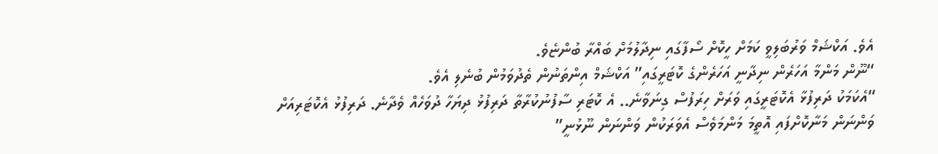އެވެ. އަކްޝަމް ވަރުބަލިވީ ކަމަށް ހީކޮށް ސޯފާގައި ނިދާލުމަށް ބައްރާ ބުންޏެވެ.
“ނޫން މަންމާ އަހަރެން ނިދާނީ އަހަރެންގެ ކޮޓަރީގައި” އަކްޝަމް އިންތަނުން ތެދުވަމުން ބުނެލި އެވެ.
“އެކަމަކު ދަރިފުޅާ އެކޮޓަރީގައި ވަރަށް ހިރަފުސް ގިނަވާނެ.. އެ ކޮޓަރި ސާފުނުކުރާތާ ދަރިފުޅު ދިޔަހާ ދުވަހެއް ވެދާނެ. ދަރިފުޅު އެކޮޓަރިއަށް ވަންނަން މަނާކޮށްފައި އޮތީމަ މަންމަވެސް އެވަރަކުން ވަންނަން ނޫޅުނީ”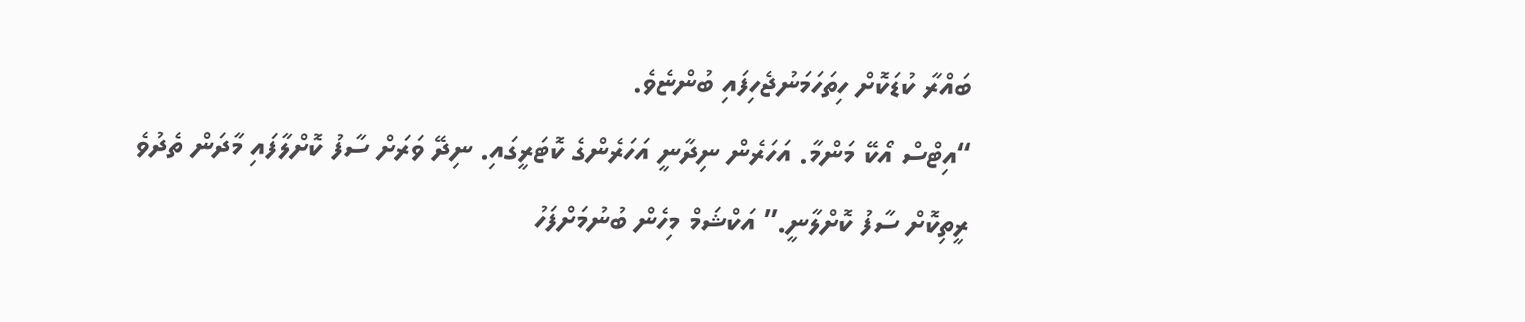ބައްރާ ކުޑަކޮށް ހިތަހަމަނުޖެހިފައި ބުންޏެވެ.
“އިޓްސް އޯކޭ މަންމާ. އަހަރެން ނިދާނީ އަހަރެންގެ ކޮޓަރީގައި. ނިދޭ ވަރަށް ސާފު ކޮށްލާފައި މާދަން ތެދުވެ ރީތިކޮށް ސާފު ކޮށްލާނީ.” އަކްޝަމް މިހެން ބުނުމަށްފަހު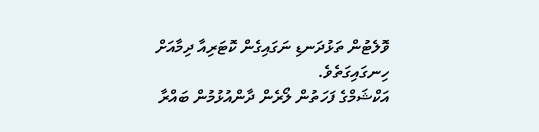ވޮލެޓުން ތަޅުދަނޑި ނަގައިގެން ކޮޓަރިއާ ދިމާއަށް ހިނގައިގަތެވެ.
އަކްޝަމްގެ ފަހަތުން ލޯރެން ދާންއުޅުމުން ބައްރާ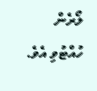ލޯރެން ހުއްޓުވި އެވެ.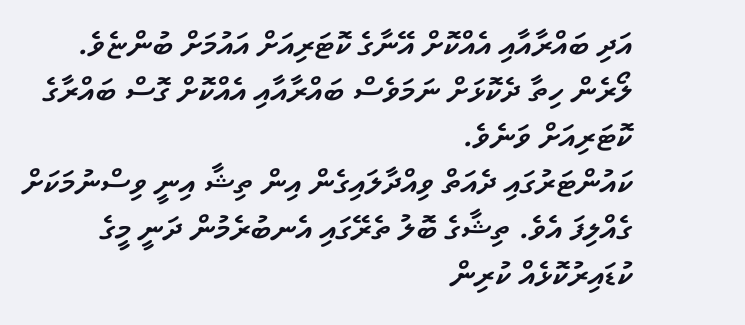އަދި ބައްރާއާއި އެއްކޮށް އޭނާގެ ކޮޓަރިއަށް އައުމަށް ބުންޏެވެ. ލޯރެން ހިތާ ދެކޮޅަށް ނަމަވެސް ބައްރާއާއި އެއްކޮށް ގޮސް ބައްރާގެ ކޮޓަރިއަށް ވަނެވެ.
ކައުންޓަރުގައި ދެއަތް ވިއްދާލައިގެން އިން ތިޝާ އިނީ ވިސްނުމަކަށް ގެއްލިފަ އެވެ. ތިޝާގެ ބޮލު ތެރޭގައި އެނބުރެމުން ދަނީ މީގެ ކުޑައިރުކޮޅެއް ކުރިން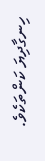ހިނގާދިޔަ ކަންތަކެވެ.